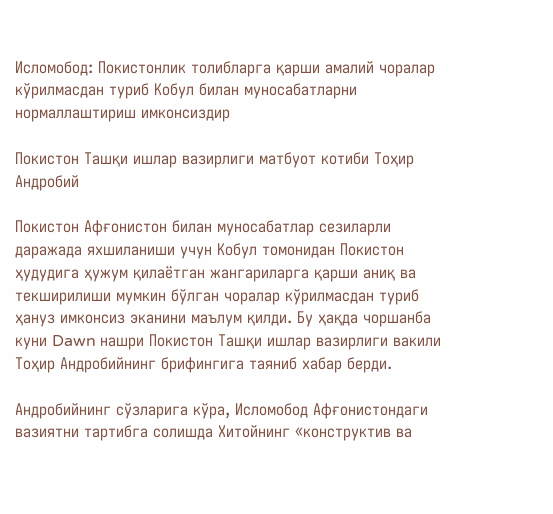Исломобод: Покистонлик толибларга қарши амалий чоралар кўрилмасдан туриб Кобул билан муносабатларни нормаллаштириш имконсиздир

Покистон Ташқи ишлар вазирлиги матбуот котиби Тоҳир Андробий

Покистон Афғонистон билан муносабатлар сезиларли даражада яхшиланиши учун Кобул томонидан Покистон ҳудудига ҳужум қилаётган жангариларга қарши аниқ ва текширилиши мумкин бўлган чоралар кўрилмасдан туриб ҳануз имконсиз эканини маълум қилди. Бу ҳақда чоршанба куни Dawn нашри Покистон Ташқи ишлар вазирлиги вакили Тоҳир Андробийнинг брифингига таяниб хабар берди.

Андробийнинг сўзларига кўра, Исломобод Афғонистондаги вазиятни тартибга солишда Хитойнинг «конструктив ва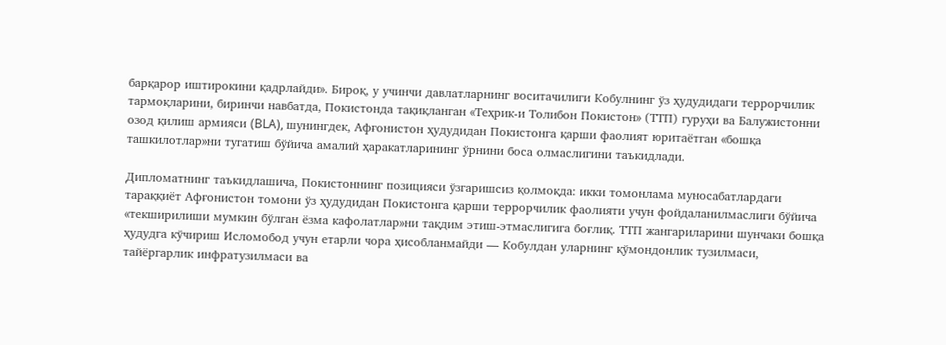барқарор иштирокини қадрлайди». Бироқ, у учинчи давлатларнинг воситачилиги Кобулнинг ўз ҳудудидаги террорчилик тармоқларини, биринчи навбатда, Покистонда тақиқланган «Теҳрик-и Толибон Покистон» (ТТП) гуруҳи ва Балужистонни озод қилиш армияси (BLA), шунингдек, Афғонистон ҳудудидан Покистонга қарши фаолият юритаётган «бошқа ташкилотлар»ни тугатиш бўйича амалий ҳаракатларининг ўрнини боса олмаслигини таъкидлади.

Дипломатнинг таъкидлашича, Покистоннинг позицияси ўзгаришсиз қолмоқда: икки томонлама муносабатлардаги тараққиёт Афғонистон томони ўз ҳудудидан Покистонга қарши террорчилик фаолияти учун фойдаланилмаслиги бўйича «текширилиши мумкин бўлган ёзма кафолатлар»ни тақдим этиш-этмаслигига боғлиқ. ТТП жангариларини шунчаки бошқа ҳудудга кўчириш Исломобод учун етарли чора ҳисобланмайди — Кобулдан уларнинг қўмондонлик тузилмаси, тайёргарлик инфратузилмаси ва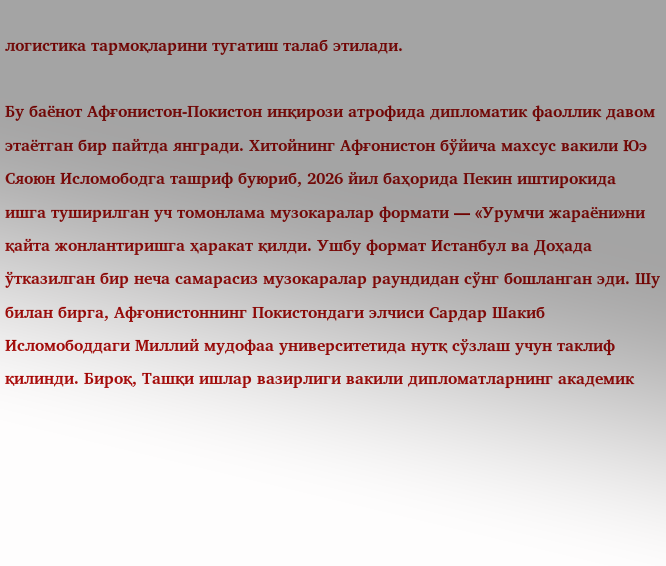логистика тармоқларини тугатиш талаб этилади.

Бу баёнот Афғонистон-Покистон инқирози атрофида дипломатик фаоллик давом этаётган бир пайтда янгради. Хитойнинг Афғонистон бўйича махсус вакили Юэ Сяоюн Исломободга ташриф буюриб, 2026 йил баҳорида Пекин иштирокида ишга туширилган уч томонлама музокаралар формати — «Урумчи жараёни»ни қайта жонлантиришга ҳаракат қилди. Ушбу формат Истанбул ва Доҳада ўтказилган бир неча самарасиз музокаралар раундидан сўнг бошланган эди. Шу билан бирга, Афғонистоннинг Покистондаги элчиси Сардар Шакиб Исломободдаги Миллий мудофаа университетида нутқ сўзлаш учун таклиф қилинди. Бироқ, Ташқи ишлар вазирлиги вакили дипломатларнинг академик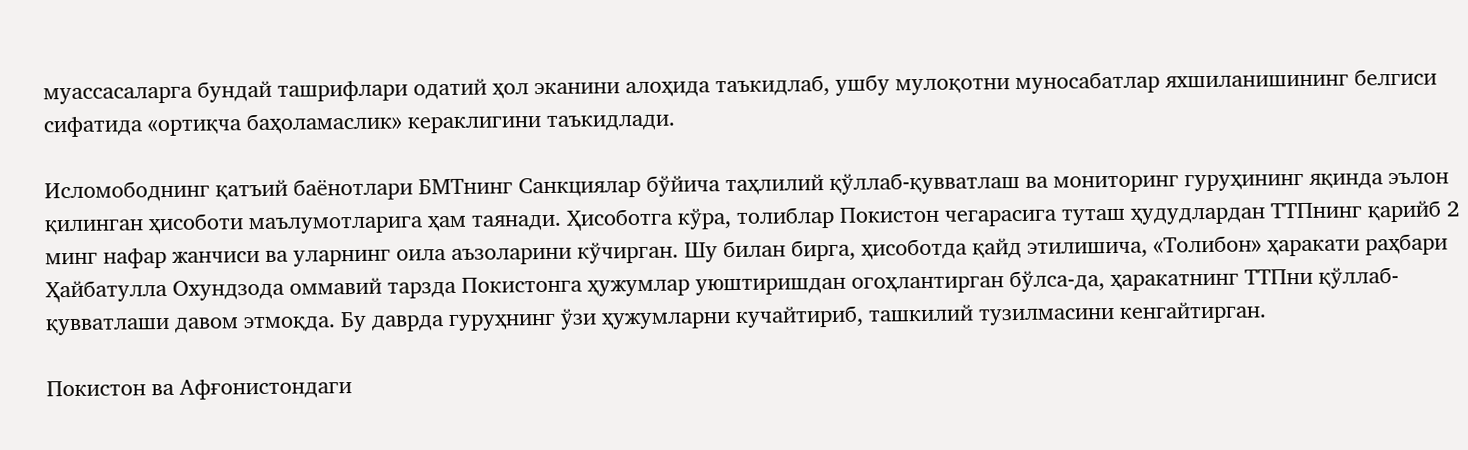муассасаларга бундай ташрифлари одатий ҳол эканини алоҳида таъкидлаб, ушбу мулоқотни муносабатлар яхшиланишининг белгиси сифатида «ортиқча баҳоламаслик» кераклигини таъкидлади.

Исломободнинг қатъий баёнотлари БМТнинг Санкциялар бўйича таҳлилий қўллаб-қувватлаш ва мониторинг гуруҳининг яқинда эълон қилинган ҳисоботи маълумотларига ҳам таянади. Ҳисоботга кўра, толиблар Покистон чегарасига туташ ҳудудлардан ТТПнинг қарийб 2 минг нафар жанчиси ва уларнинг оила аъзоларини кўчирган. Шу билан бирга, ҳисоботда қайд этилишича, «Толибон» ҳаракати раҳбари Ҳайбатулла Охундзода оммавий тарзда Покистонга ҳужумлар уюштиришдан огоҳлантирган бўлса-да, ҳаракатнинг ТТПни қўллаб-қувватлаши давом этмоқда. Бу даврда гуруҳнинг ўзи ҳужумларни кучайтириб, ташкилий тузилмасини кенгайтирган.

Покистон ва Афғонистондаги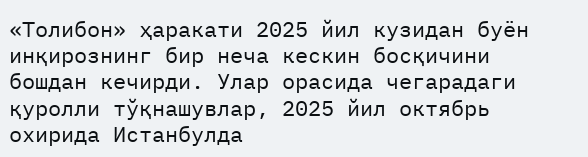«Толибон» ҳаракати 2025 йил кузидан буён инқирознинг бир неча кескин босқичини бошдан кечирди. Улар орасида чегарадаги қуролли тўқнашувлар, 2025 йил октябрь охирида Истанбулда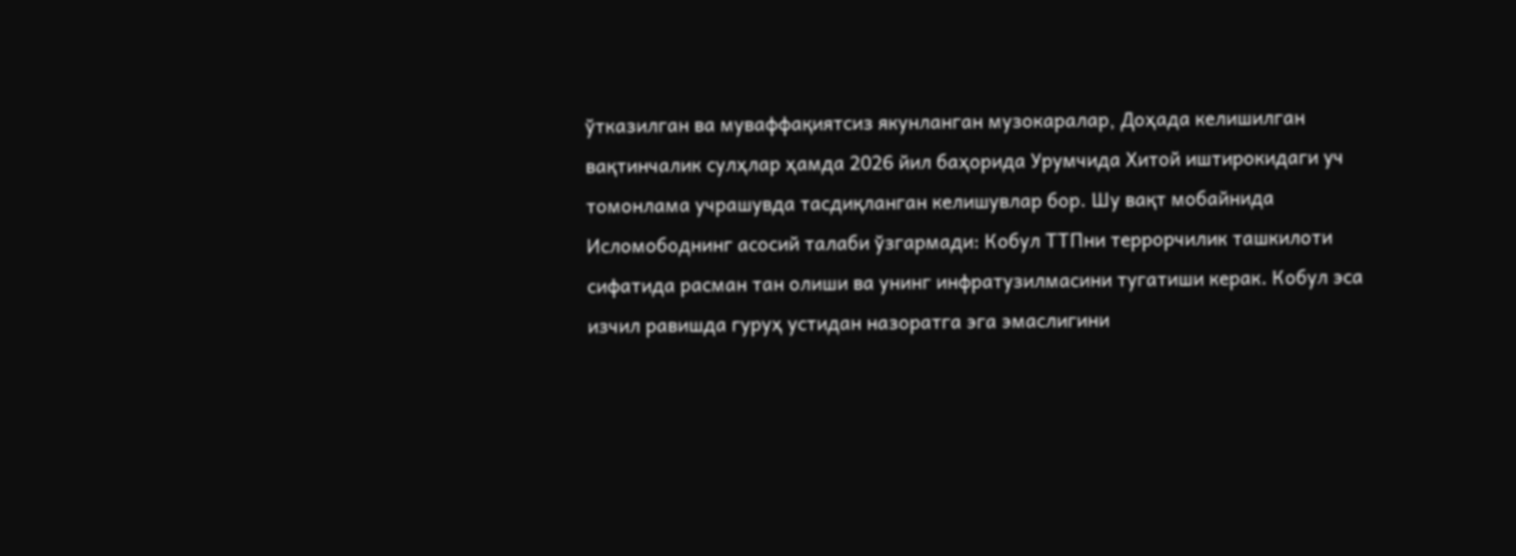ўтказилган ва муваффақиятсиз якунланган музокаралар, Доҳада келишилган вақтинчалик сулҳлар ҳамда 2026 йил баҳорида Урумчида Хитой иштирокидаги уч томонлама учрашувда тасдиқланган келишувлар бор. Шу вақт мобайнида Исломободнинг асосий талаби ўзгармади: Кобул ТТПни террорчилик ташкилоти сифатида расман тан олиши ва унинг инфратузилмасини тугатиши керак. Кобул эса изчил равишда гуруҳ устидан назоратга эга эмаслигини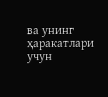ва унинг ҳаракатлари учун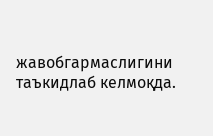жавобгармаслигини таъкидлаб келмоқда.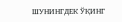ШУНИНГДЕК ЎҚИНГ